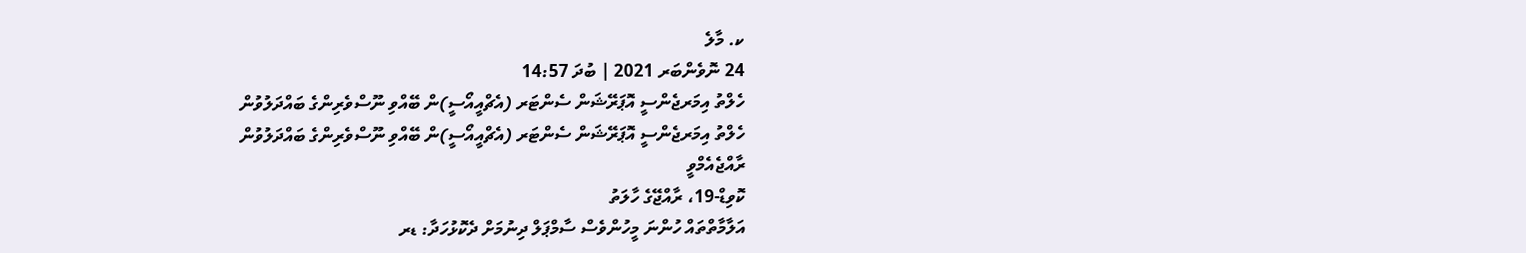ކ. މާލެ
24 ނޮވެންބަރ 2021 | ބުދަ 14:57
ހެލްތު އިމަރޖެންސީ އޮޕަރޭޝަން ސެންޓަރ (އެޗްއީއޯސީ)ން ބޭއްވި ނޫސްވެރިންގެ ބައްދަލުވުން
ހެލްތު އިމަރޖެންސީ އޮޕަރޭޝަން ސެންޓަރ (އެޗްއީއޯސީ)ން ބޭއްވި ނޫސްވެރިންގެ ބައްދަލުވުން
ރާއްޖެއެމްވީ
ކޮވިޑް-19، ރާއްޖޭގެ ހާލަތު
އަލާމާތްތައް ހުންނަ މީހުންވެސް ސާމްޕަލް ދިނުމަށް ދެކޮޅުހަދާ: ޑރ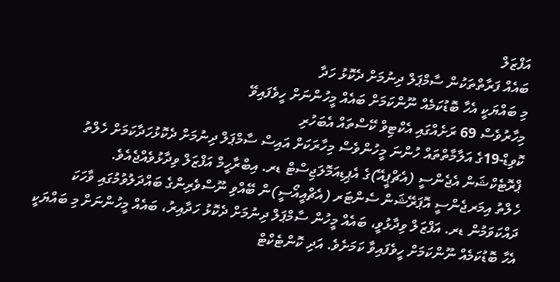އަފްޒަލް
ބައެއް ފަރާތްތަކުން ސާމްޕަލް ދިނުމަށް ދެކޮޅު ހަދާ
މި ބައްޔަކީ އެހާ ބޮޑުކަމެއް ނޫންކަމަށް ބައެއް މީހުންނަށް ހީވެފައިވޭ
މިހާރުވެސް 69 ރަށެއްގައި އެކްޓިވް ކޭސްތައް އެބަހުރި
ކޮވިޑް-19ގެ އަލާމާތްތައް ހުންނަ މީހުންވެސް މިހާރަކަށް އައިސް ސާމްޕަލް ދިނުމަށް ދެކޮޅުހަދާކަމަށް ހެލްތު ޕްރޮޓެކްޝަން އެޖެންސީ (އެޗްޕީއޭ)ގެ އެޕިޑިއަމޮލަޖިސްޓް ޑރ. އިބްރާހީމް އަފްޒަލް ވިދާޅުވެއްޖެއެވެ.
ހެލްތު އިމަރޖެންސީ އޮޕަރޭޝަން ސެންޓަރ (އެޗްއީއޯސީ)ން ބޭއްވި ނޫސްވެރިންގެ ބައްދަލުވުމުގައި ވާހަކަ ދައްކަވަމުން ޑރ. އަފްޒަލް ވިދާޅުވީ، ބައެއް މީހުން ސާމްޕަލް ދިނުމަށް ދެކޮޅު ހަދާއިރު، ބައެއް މީހުންނަށް މި ބައްޔަކީ އެހާ ބޮޑުކަމެއް ނޫންކަމަށް ހީވެފައިވާ ކަމަށެވެ. އަދި ކޮންޓެކްޓް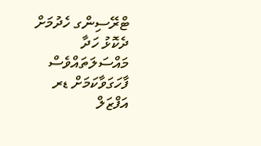ޓްރޭސިންގ ހެދުމަށް ދެކޮޅު ހަދާ މައްސަލަތައްވެސް ފާހަގަވާކަމަށް ޑރ އަފްޒަލް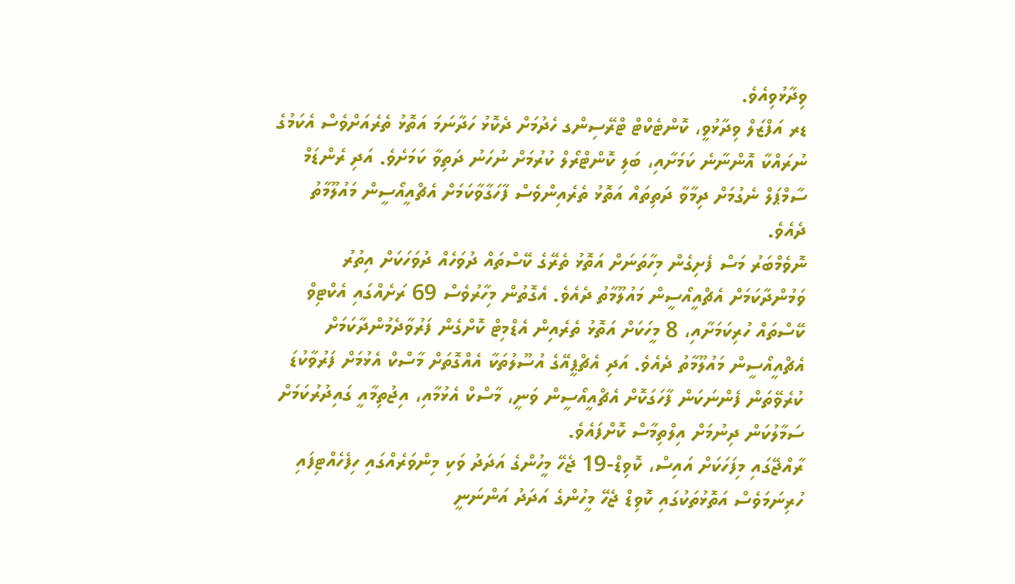ވިދާޅުވިއެވެ.
ޑރ އަފްޒަލް ވިދާޅުވީ، ކޮންޓެކްޓް ޓްރޭސިންގ ހެދުމަށް ދެކޮޅު ހަދާނަމަ އަތޮޅު ތެރެއަށްވެސް އެކަމުގެ ނުރައްކާ އޮންނާނެ ކަމަށާއި، ބަލި ކޮންޓްރޯލް ކުރުމަށް ނުހަނު ދަތިވާ ކަމަށެވެ. އަދި ރެންޑަމް ސާމްޕަލް ނެގުމަށް ދިމާވާ ދަތިތައް އަތޮޅު ތެރެއިންވެސް ފާހަގާވާކަމަށް އެޗްއީއޯސީން މައުލޫމާތު ދެއެވެ.
ނޮވެމްބަރު މަސް ފެށިގެން މިހާތަނަށް އަތޮޅު ތެރޭގެ ކޭސްތައް ދުވަހެއް ދުވަހަކަށް އިތުރު ވަމުންދާކަމަށް އެޗްއީއޯސީން މައުލޫމާތު ދެއެވެ. އެގޮތުން މިހާރުވެސް 69 ރަށެއްގައި އެކްޓިވް ކޭސްތައް ހުރިކަމަށާއި، 8 މީހަކަށް އަތޮޅު ތެރެއިން އެޑްމިޓް ކޮށްގެން ފަރުވާދެމުންދާކަމަށް އެޗްއީއޯސީން މައުލޫމާތު ދެއެވެ. އަދި އެޗްޕީއޭގެ އުސޫލުތަކާ އެއްގޮތަށް މާސްކް އެޅުމަށް ފަރުވާކުޑަ ކުރެވޭތަން ފެންނަކަން ފާހަގަކޮށް އެޗްއީއޯސީން ވަނީ، މާސްކް އެޅުމާއި، އިޖުތިމާއީ ގައިދުރުކަމަށް ސަމާލުކަން ދިނުމަށް އިލްތިމާސް ކޮށްފައެވެ.
ރާއްޖޭގައި މިފަހަކަށް އައިސް، ކޮވިޑް-19 ޖެހޭ މީހުންގެ އަދަދު ވަކި މިންވަރެއްގައި ހިފެހެއްޓިފައި ހުރިނަމަވެސް އަތޮޅުތަކުގައި ކޮވިޑް ޖެހޭ މީހުންގެ އަދަދު އަންނަނީ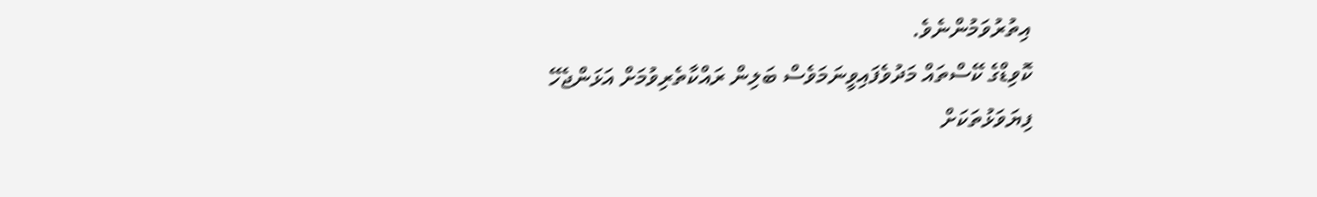އިތުރުވަމުންނެވެ.
ކޮވިޑްގެ ކޭސްތައް މަދުވެފައިވީނަމަވެސް ބަލިން ރައްކާތެރިވުމަށް އަޅަންޖެހޭ ފިޔަވަޅުތަކަށް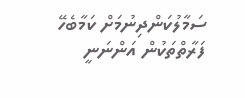ސަމާލުކަންދިނުމަށް ކަމާބެހޭ ފަރާތްތަކުން އަންނަނީ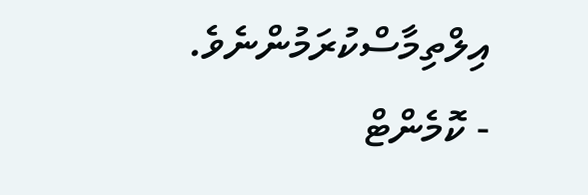އިލްތިމާސްކުރަމުންނެވެ.
- ކޮމެންޓް